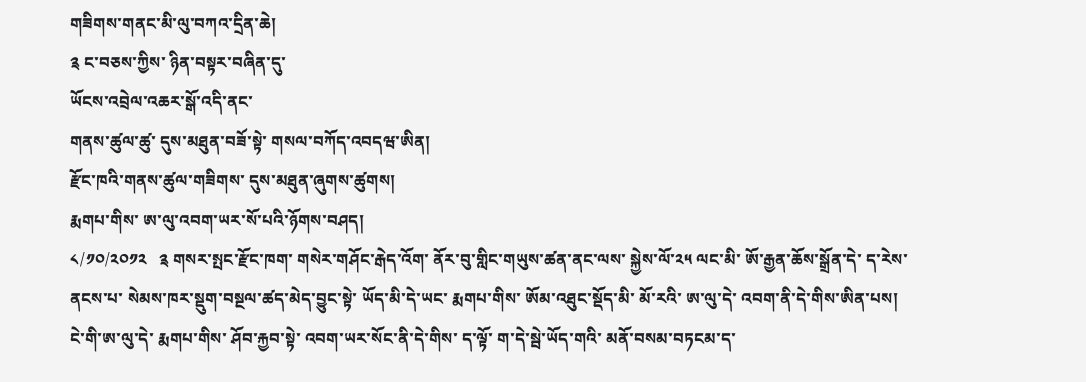གཟིགས་གནང་མི་ལུ་བཀའ་དྲིན་ཆེ།
༉ ང་བཅས་ཀྱིས་ ཉིན་བསྟར་བཞིན་དུ་
ཡོངས་འབྲེལ་འཆར་སྒོ་འདི་ནང་
གནས་ཚུལ་ཚུ་ དུས་མཐུན་བཟོ་སྟེ་ གསལ་བཀོད་འབདཝ་ཨིན།
རྫོང་ཁའི་གནས་ཚུལ་གཟིགས་ དུས་མཐུན་ཞུགས་ཚུགས།
རྨགཔ་གིས་ ཨ་ལུ་འབག་ཡར་སོ་པའི་ཉོགས་བཤད།
༨/༡༠/༢༠༡༢   ༉ གསར་སྤང་རྫོང་ཁག་ གསེར་གཤོང་རྒེད་འོག་ ནོར་བུ་གླིང་གཡུས་ཚན་ནང་ལས་ སྐྱེས་ལོ་༢༥ ལང་མི་ ཨོ་རྒྱན་ཆོས་སྒྲོན་དེ་ ད་རེས་ནངས་པ་ སེམས་ཁར་སྡུག་བསྔལ་ཚད་མེད་བྱུང་སྟེ་ ཡོད་མི་དེ་ཡང་ རྨགཔ་གིས་ ཨོམ་འཐུང་སྡོད་མི་ མོ་རའི་ ཨ་ལུ་དེ་ འབག་ནི་དེ་གིས་ཨིན་པས།
ངེ་གི་ཨ་ལུ་དེ་ རྨགཔ་གིས་ ཤོབ་རྐྱབ་སྟེ་ འབག་ཡར་སོང་ནི་དེ་གིས་ ད་ལྟོ་ ག་དེ་སྦེ་ཡོད་གའི་ མནོ་བསམ་བཏངམ་ད་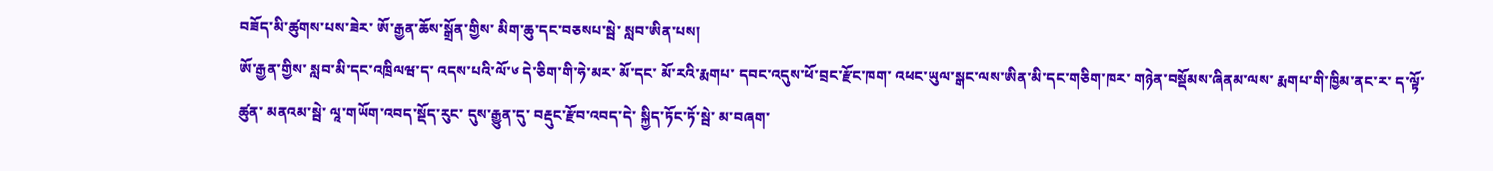བཟོད་མི་ཚུགས་པས་ཟེར་ ཨོ་རྒྱན་ཆོས་སྒྲོན་གྱིས་ མིག་ཆུ་དང་བཅསཔ་སྦེ་ སླབ་ཨིན་པས།
ཨོ་རྒྱན་གྱིས་ སླབ་མི་དང་འཁྲིལཝ་ད་ འདས་པའི་ལོ་༦ དེ་ཅིག་གི་ཧེ་མར་ མོ་དང་ མོ་རའི་རྨགཔ་ དབང་འདུས་ཕོ་བྲང་རྫོང་ཁག་ འཕང་ཡུལ་སྒང་ལས་ཨིན་མི་དང་གཅིག་ཁར་ གཉེན་བསྡོམས་ཞིནམ་ལས་ རྨགཔ་གི་ཁྱིམ་ནང་ར་ ད་ལྟོ་ཚུན་ མནའམ་སྦེ་ ལཱ་གཡོག་འབད་སྡོད་རུང་ དུས་རྒྱུན་དུ་ བརྡུང་རྫོབ་འབད་དེ་ སྐྱིད་ཏོང་ཏོ་སྦེ་ མ་བཞག་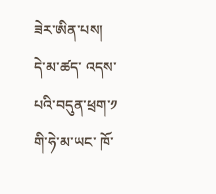ཟེར་ཨིན་པས།
དེ་མ་ཚད་ འདས་པའི་བདུན་ཕྲག་༡ གི་ཧེ་མ་ཡང་ ཁོ་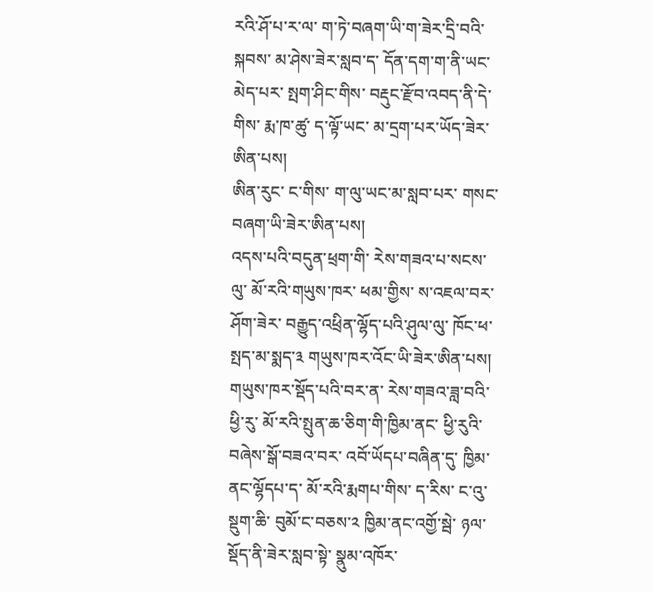རའི་ཤོ་པ་ར་ལ་ ག་ཏེ་བཞག་ཡི་ག་ཟེར་དྲི་བའི་སྐབས་ མ་ཤེས་ཟེར་སླབ་ད་ དོན་དག་ག་ནི་ཡང་མེད་པར་ སྤག་ཤིང་གིས་ བརྡུང་རྫོབ་འབད་ནི་དེ་གིས་ རྨ་ཁ་ཚུ་ ད་ལྟོ་ཡང་ མ་དྲག་པར་ཡོད་ཟེར་ཨིན་པས།
ཨིན་རུང་ ང་གིས་ ག་ལུ་ཡང་མ་སླབ་པར་ གསང་བཞག་ཡི་ཟེར་ཨིན་པས།
འདས་པའི་བདུན་ཕྲག་གི་ རེས་གཟའ་པ་སངས་ལུ་ མོ་རའི་གཡུས་ཁར་ ཕམ་གྱིས་ ས་འཇལ་བར་ཤོག་ཟེར་ བརྒྱུད་འཕྲིན་ལྷོད་པའི་ཤུལ་ལུ་ ཁོང་ཕ་སྤད་མ་སྨད་༣ གཡུས་ཁར་འོང་ཡི་ཟེར་ཨིན་པས།
གཡུས་ཁར་སྡོད་པའི་བར་ན་ རེས་གཟའ་ཟླ་བའི་ཕྱི་རུ་ མོ་རའི་སྤུན་ཆ་ཅིག་གི་ཁྱིམ་ནང་ ཕྱི་རུའི་བཞེས་སྒོ་བཟའ་བར་ འབོ་ཡོདཔ་བཞིན་དུ་ ཁྱིམ་ནང་ལྷོདཔ་ད་ མོ་རའི་རྨགཔ་གིས་ ད་རིས་ ང་འུ་སྡུག་ཆི་ བུམོ་ང་བཅས་༢ ཁྱིམ་ནང་འགྱོ་སྦེ་ ཉལ་སྡོད་ནི་ཟེར་སླབ་སྟེ་ སྣུམ་འཁོར་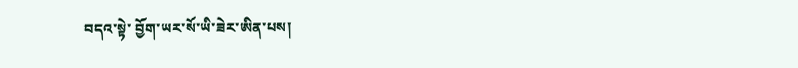བདའ་སྟེ་ བྱོག་ཡར་སོ་ཡི་ཟེར་ཨིན་པས།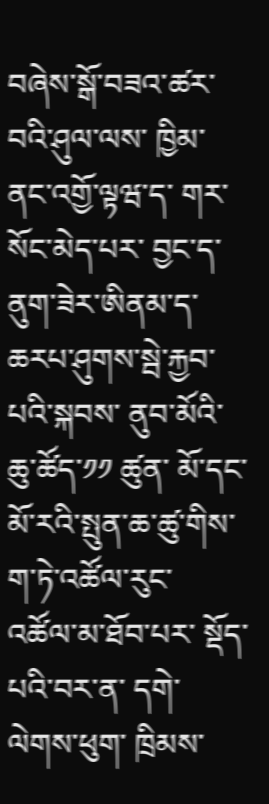བཞེས་སྒོ་བཟའ་ཚར་བའི་ཤུལ་ལས་ ཁྱིམ་ནང་འགྱོ་ལྟཝ་ད་ གར་སོང་མེད་པར་ བྱང་ད་ནུག་ཟེར་ཨིནམ་ད་ ཆརཔ་ཤུགས་སྦེ་རྐྱབ་པའི་སྐབས་ ནུབ་མོའི་ཆུ་ཚོད་༡༡ ཚུན་ མོ་དང་མོ་རའི་སྤུན་ཆ་ཚུ་གིས་ ག་ཏེ་འཚོལ་རུང་ འཚོལ་མ་ཐོབ་པར་ སྡོད་པའི་བར་ན་ དགེ་ལེགས་ཕུག་ ཁྲིམས་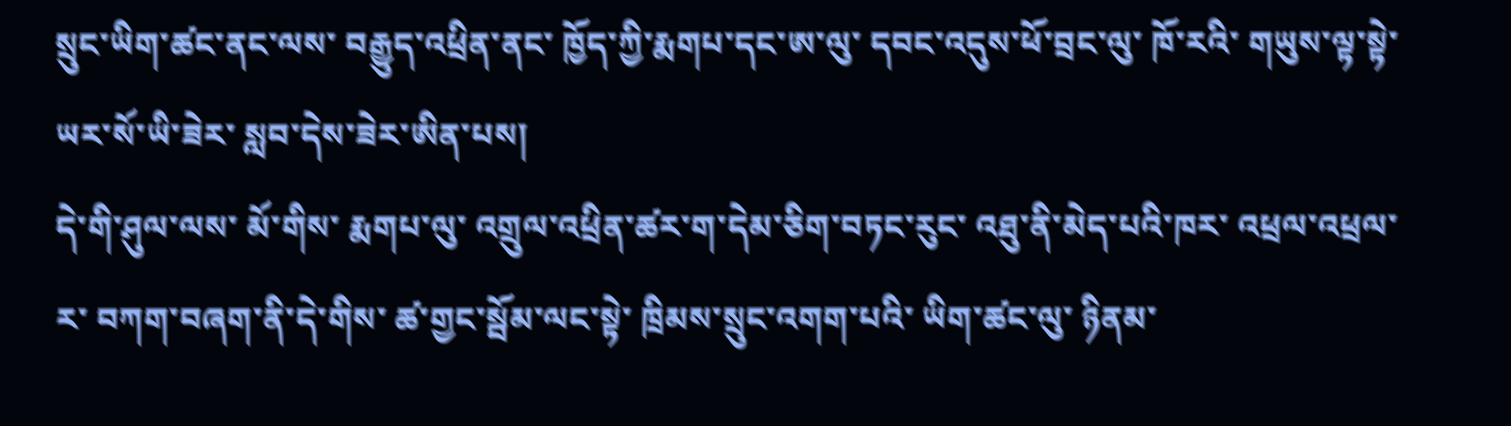སྲུང་ཡིག་ཚང་ནང་ལས་ བརྒྱུད་འཕྲིན་ནང་ ཁྱོད་ཀྱི་རྨགཔ་དང་ཨ་ལུ་ དབང་འདུས་ཕོ་བྲང་ལུ་ ཁོ་རའི་ གཡུས་ལྟ་སྟེ་ ཡར་སོ་ཡི་ཟེར་ སླབ་དེས་ཟེར་ཨིན་པས།
དེ་གི་ཤུལ་ལས་ མོ་གིས་ རྨགཔ་ལུ་ འགྲུལ་འཕྲིན་ཚར་ག་དེམ་ཅིག་བཏང་རུང་ འཐུ་ནི་མེད་པའི་ཁར་ འཕྲལ་འཕྲལ་ར་ བཀག་བཞག་ནི་དེ་གིས་ ཚ་གྱང་སྦོམ་ལང་སྟེ་ ཁྲིམས་སྲུང་འགག་པའི་ ཡིག་ཚང་ལུ་ ཉིནམ་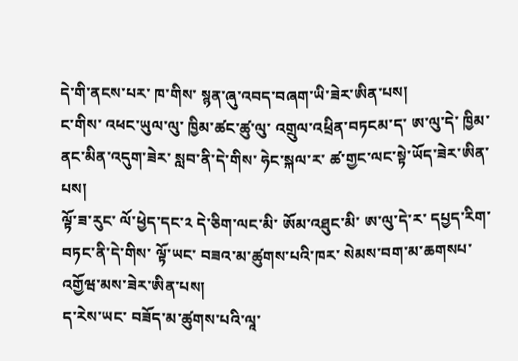དེ་གི་ནངས་པར་ ཁ་གིས་ སྙན་ཞུ་འབད་བཞག་ཡི་ཟེར་ཨིན་པས།
ང་གིས་ འཕང་ཡུལ་ལུ་ ཁྱིམ་ཚང་ཚུ་ལུ་ འགྲུལ་འཕྲིན་བཏངམ་ད་ ཨ་ལུ་དེ་ ཁྱིམ་ནང་མིན་འདུག་ཟེར་ སླབ་ནི་དེ་གིས་ ཧེང་སྐལ་ར་ ཚ་གྱང་ལང་སྟེ་ཡོད་ཟེར་ཨིན་པས།
ལྟོ་ཟ་རུང་ ལོ་ཕྱེད་དང་༢ དེ་ཅིག་ལང་མི་ ཨོམ་འཐུང་མི་ ཨ་ལུ་དེ་ར་ དཔྱད་རིག་བཏང་ནི་དེ་གིས་ ལྟོ་ཡང་ བཟའ་མ་ཚུགས་པའི་ཁར་ སེམས་བག་མ་ཆགསཔ་ འགྱོཝ་མས་ཟེར་ཨིན་པས།
ད་རེས་ཡང་ བཟོད་མ་ཚུགས་པའི་ལཱ་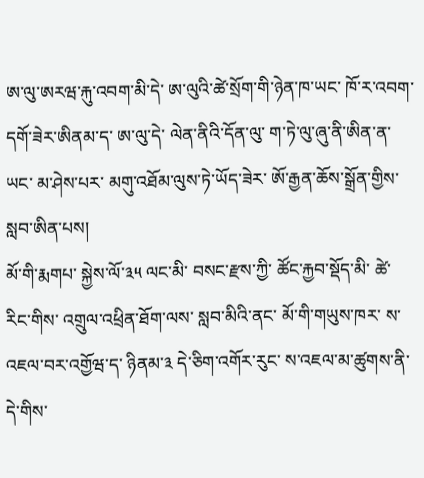ཨ་ལུ་ཨརཝ་རྐུ་འབག་མི་དེ་ ཨ་ལུའི་ཚེ་སྲོག་གི་ཉེན་ཁ་ཡང་ ཁོ་ར་འབག་དགོ་ཟེར་ཨིནམ་ད་ ཨ་ལུ་དེ་ ལེན་ནིའི་དོན་ལུ་ ག་ཏེ་ལུ་ཞུ་ནི་ཨིན་ན་ཡང་ མ་ཤེས་པར་ མགུ་འཐོམ་ལུས་ཏེ་ཡོད་ཟེར་ ཨོ་རྒྱན་ཆོས་སྒྲོན་གྱིས་ སླབ་ཨིན་པས།
མོ་གི་རྨགཔ་ སྐྱེས་ལོ་༣༥ ལང་མི་ བསང་རྫས་ཀྱི་ ཚོང་རྐྱབ་སྡོད་མི་ ཚེ་རིང་གིས་ འགྲུལ་འཕྲིན་ཐོག་ལས་ སླབ་མིའི་ནང་ མོ་གི་གཡུས་ཁར་ ས་འཇལ་བར་འགྱོཝ་ད་ ཉིནམ་༣ དེ་ཅིག་འགོར་རུང་ ས་འཇལ་མ་ཚུགས་ནི་དེ་གིས་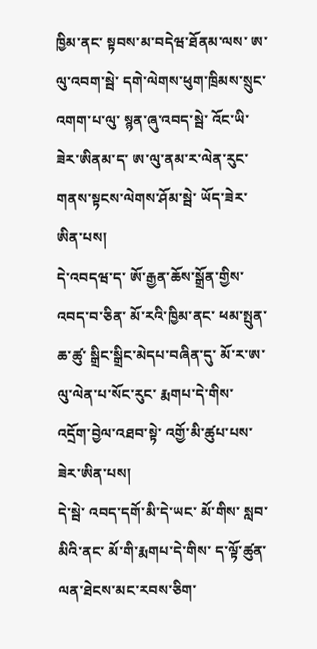ཁྱིམ་ནང་ སྟབས་མ་བདེཝ་ཐོནམ་ལས་ ཨ་ལུ་འབག་སྦེ་ དགེ་ལེགས་ཕུག་ཁྲིམས་སྲུང་འགག་པ་ལུ་ སྙན་ཞུ་འབད་སྦེ་ འོང་ཡི་ཟེར་ཨིནམ་ད་ ཨ་ལུ་ནམ་ར་ལེན་རུང་ གནས་སྟངས་ལེགས་ཤོམ་སྦེ་ ཡོད་ཟེར་ཨིན་པས།
དེ་འབདཝ་ད་ ཨོ་རྒྱན་ཆོས་སྒྲོན་གྱིས་འབད་བ་ཅིན་ མོ་རའི་ཁྱིམ་ནང་ ཕམ་སྤུན་ཆ་ཚུ་ སྒྲིང་སྒྲིང་མེདཔ་བཞིན་དུ་ མོ་ར་ཨ་ལུ་ལེན་པ་སོང་རུང་ རྨགཔ་དེ་གིས་ འདྲོག་བྱེལ་འཐབ་སྟེ་ འགྱོ་མི་ཚུཔ་པས་ཟེར་ཨིན་པས།
དེ་སྦེ་ འབད་དགོ་མི་དེ་ཡང་ མོ་གིས་ སླབ་མིའི་ནང་ མོ་གི་རྨགཔ་དེ་གིས་ ད་ལྟོ་ཚུན་ ལན་ཐེངས་མང་རབས་ཅིག་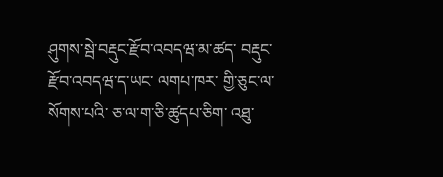ཤུགས་སྦེ་བརྡུང་རྫོབ་འབདཝ་མ་ཚད་ བརྡུང་རྫོབ་འབདཝ་ད་ཡང་ ལགཔ་ཁར་ གྱི་ཅུང་ལ་སོགས་པའི་ ཅ་ལ་ག་ཅི་ཚུདཔ་ཅིག་ འཐུ་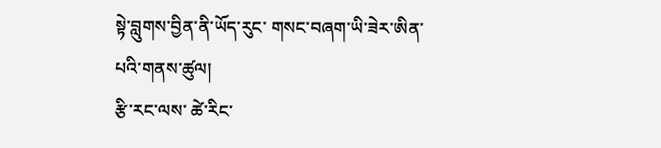སྟེ་བླུགས་བྱིན་ནི་ཡོད་རུང་ གསང་བཞག་ཡི་ཟེར་ཨིན་པའི་གནས་ཚུལ།
རྩི་རང་ལས་ ཚེ་རིང་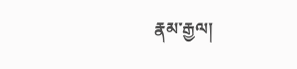རྣམ་རྒྱལ།